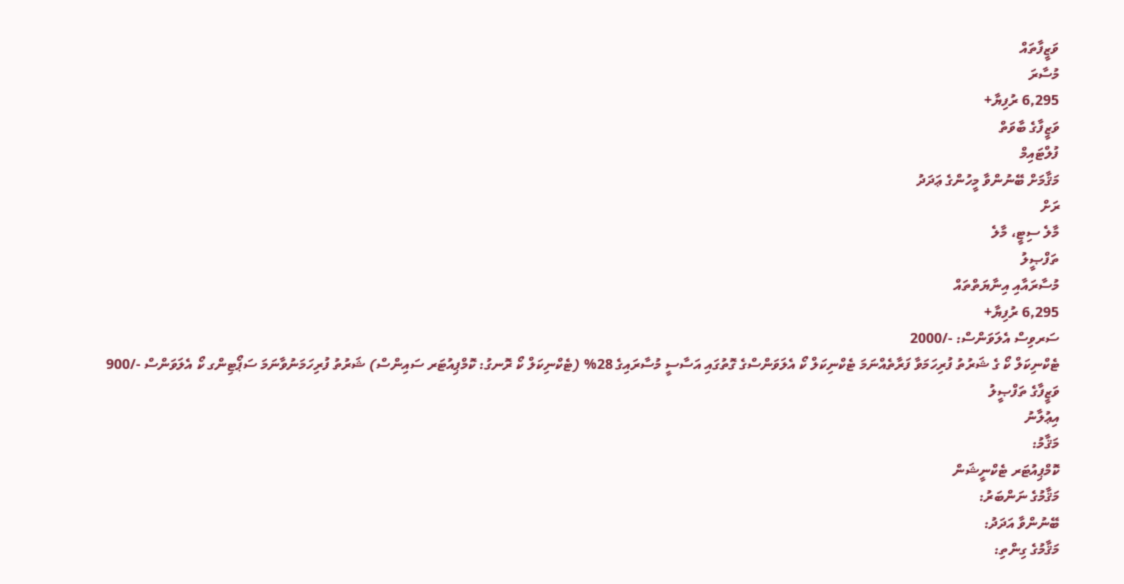ވަޒީފާތައް
މުސާރަ
6,295 ރުފިޔާ+
ވަޒީފާގެ ބާވަތް
ފުލްޓައިމް
މަޤާމަށް ބޭނުންވާ މީހުންގެ ޢަދަދު
ރަށް
މާލެ ސިޓީ، މާލެ
ތަފްޞީލު
މުސާރައާއި އިނާޔަތްތައް
6,295 ރުފިޔާ+
ސަރވިސް އެލަވަންސް: -/2000
ޓެކްނިކަލް ކޯ ގެ ޝަރުތު ފުރިހަމަވާ ފަރާތެއްނަމަ ޓެކްނިކަލް ކޯ އެލަވަންސްގެ ގޮތުގައި އަސާސީ މުސާރައިގެ 28% (ޓެކްނިކަލް ކޯ ރޮނގު: ކޮމްޕިއުޓަރ ސައިންސް) ޝަރުތު ފުރިހަމަނުވާނަމަ ސަޕޯޓިންގ ކޯ އެލަވަންސް -/900
ވަޒީފާގެ ތަފްޞީލު
އިޢުލާނު
މަޤާމު:
ކޮމްޕިއުޓަރ ޓެކްނީޝަން
މަޤާމުގެ ނަންބަރު:
ބޭނުންވާ އަދަދު:
މަޤާމުގެ ގިންތި: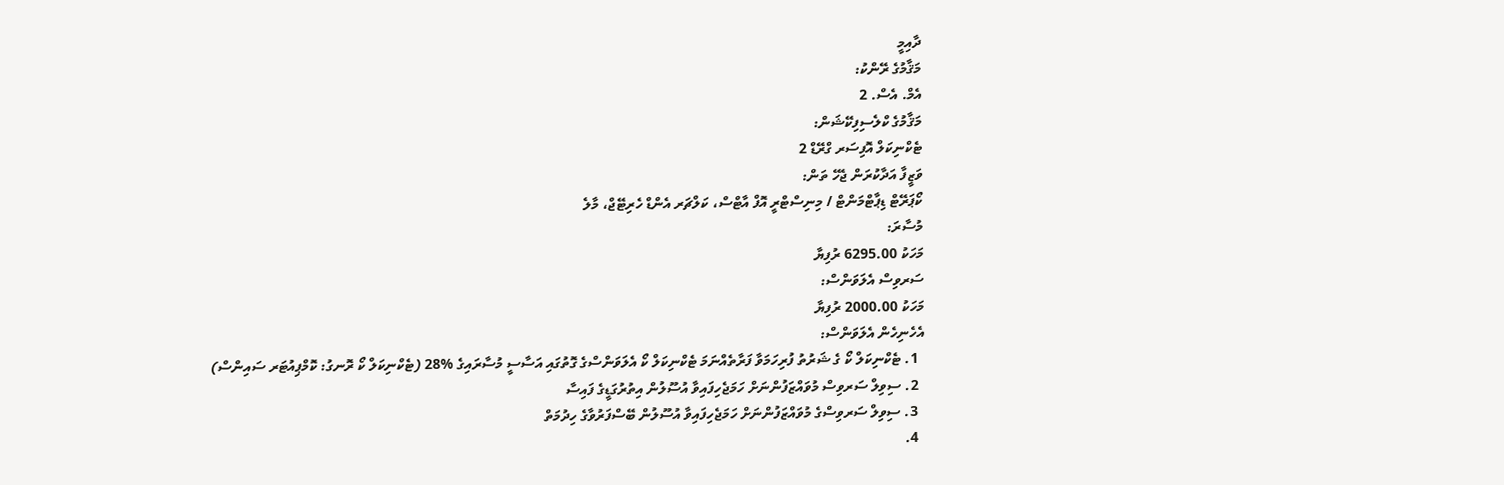ދާއިމީ
މަޤާމުގެ ރޭންކު:
އެމް. އެސް. 2
މަޤާމުގެ ކްލެސިފިކޭޝަން:
ޓެކްނިކަލް އޮފިސަރ ގްރޭޑް 2
ވަޒީފާ އަދާކުރަން ޖެހޭ ތަން:
ކޯޕަރޭޓް ޑިޕާޓްމަންޓް / މިނިސްޓްރީ އޮފް އާޓްސް، ކަލްޗަރ އެންޑް ހެރިޓޭޖް، މާލެ
މުސާރަ:
މަހަކު 6295.00 ރުފިޔާ
ސަރވިސް އެލަވަންސް:
މަހަކު 2000.00 ރުފިޔާ
އެހެނިހެން އެލަވަންސް:
  1. ޓެކްނިކަލް ކޯ ގެ ޝަރުތު ފުރިހަމަވާ ފަރާތެއްނަމަ ޓެކްނިކަލް ކޯ އެލަވަންސްގެ ގޮތުގައި އަސާސީ މުސާރައިގެ %28 (ޓެކްނިކަލް ކޯ ރޮނގު: ކޮމްޕިއުޓަރ ސައިންސް)
  2. ސިވިލް ސަރވިސް މުވައްޒަފުންނަށް ހަމަޖެހިފައިވާ އުސޫލުން އިތުރުގަޑީގެ ފައިސާ
  3. ސިވިލް ސަރވިސްގެ މުވައްޒަފުންނަށް ހަމަޖެހިފައިވާ އުސޫލުން ބޭސްފަރުވާގެ ހިދުމަތް
  4.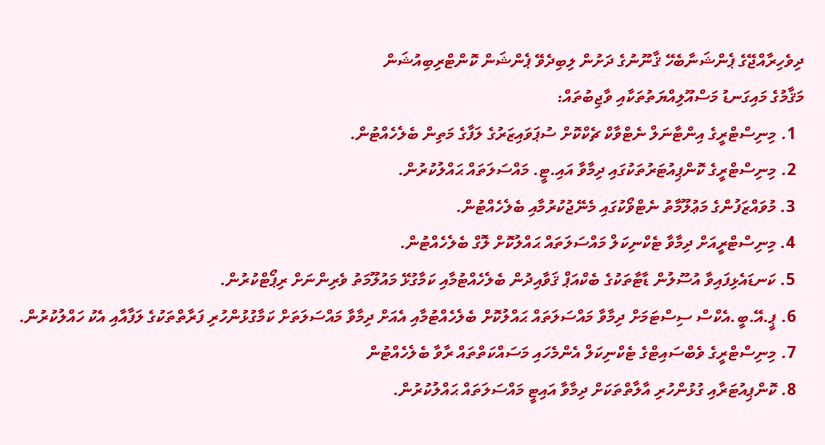ދިވެހިރާއްޖޭގެ ޕެންޝަނާބެހޭ ޤާނޫނުގެ ދަށުން ލިބިދެވޭ ޕެންޝަން ކޮންޓްރިބިއުޝަން
މަޤާމުގެ މައިގަނޑު މަސްއޫލިއްޔަތުތަކާއި ވާޖިބުތައް:
  1. މިނިސްޓްރީގެ އިންޓާނަލް ނެޓްވާކް ޗެކްކޮށް ސުޕަވައިޒަރުގެ ލަފާގެ މަތިން ބެލެހެއްޓުން.
  2. މިނިސްޓްރީގެ ކޮންޕިއުޓަރުތަކުގައި ދިމާވާ އައި.ޓީ. މައްސަލަތައް ޙައްލުކުރުން.
  3. މުވައްޒަފުންގެ މަޢުލޫމާތު ނެޓްވޯކުގައި މެނޭޖުކުރުމާއި ބެލެހެއްޓުން.
  4. މިނިސްޓްރީއަށް ދިމާވާ ޓެކްނިކަލް މައްސަލަތައް ޙައްލުކޮށް ލޮގް ބެލެހެއްޓުން.
  5. ކަނޑައެޅިފައިވާ އުސޫލުން ޑާޓާތަކުގެ ބެކްއަޕް ޤަވާއިދުން ބެލެހެއްޓުމާއި ކަމާގުޅޭ މައުލޫމަތު ވެރިންނަށް ރިޕޯޓްކުރުން.
  6. ޕީ.އޭ.ބީ.އެކްސް ސިސްޓަމަށް ދިމާވާ މައްސަލަތައް ޙައްލުކޮށް ބެލެހެއްޓުމާއި އެއަށް ދިމާވާ މައްސަލަތަށް ކަމާގުޅުންހުރި ފަރާތްތަކުގެ ލަފާއާއި އެކު ހައްލުކުރުން.
  7. މިނިސްޓްރީގެ ވެބްސައިޓްގެ ޓެކްނިކަލް އެންމެހައި މަސައްކަތްތައް ރާވާ ބެލެހެއްޓުން
  8. ކޮންޕިއުޓަރާއި ގުޅުންހުރި އާލާތްތަކަށް ދިމާވާ އައިޓީ މައްސަލަތައް ޙައްލުކުރުން.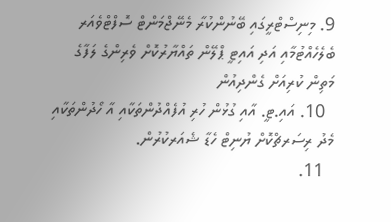9. މިނިސްޓްރީގައި ބޭނުންކުރާ މެނޭޖްމަންޓް ސޮފްޓްވެއަރ ބެލެހެއްޓުމާއި އަދި އައިޓީ ޕްލޭން ތައްޔާރުކޮށް ވެރިންގެ ލަފާގެ މަތިން ކުރިއަށް ގެންދިއުން
  10. އައި.ޓީ. އާއި ގުޅުން ހުރި އުފެއްދުންތަކާއި އާ ހޯދުންތަކާއި މެދު ރިސަރޗްކޮށް ޔުނިޓް ހެޑާ ޝެއަރކުރުން.
  11.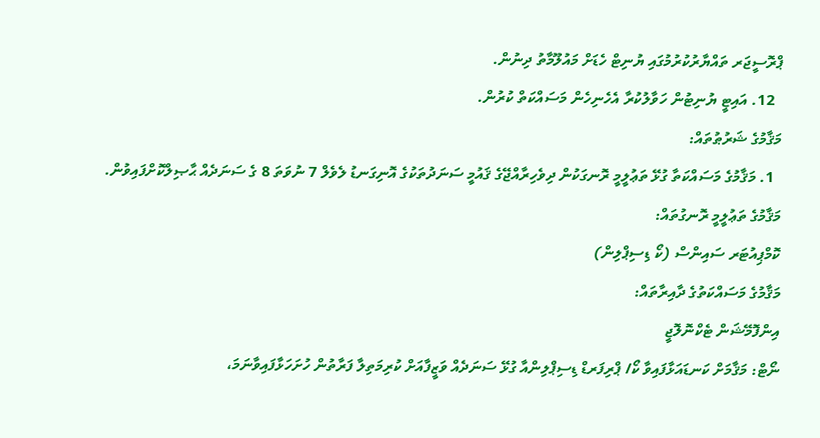ޕްރޮސީޖަރ ތައްޔާރުކުރުމުގައި ޔުނިޓް ހެޑަށް މައުލޫމާތު ދިނުން.
  12. އައިޓީ ޔުނިޓުން ހަވާލުކުރާ އެހެނިހެން މަސައްކަތް ކުރުން.
މަޤާމުގެ ޝަރުޠުތައް:
  1. މަޤާމުގެ މަސައްކަތާ ގުޅޭ ތަޢުލީމީ ރޮނގަކުން ދިވެހިރާއްޖޭގެ ޤައުމީ ސަނަދުތަކުގެ އޮނިގަނޑު ލެވެލް 7 ނުވަތަ 8 ގެ ސަނަދެއް ޙާޞިލްކޮށްފައިވުން.
މަޤާމުގެ ތަޢުލީމީ ރޮނގުތައް:
ކޮމްޕިއުޓަރ ސައިންސް (ކޯ ޑިސިޕްލިން)
މަޤާމުގެ މަސައްކަތުގެ ދާއިރާތައް:
އިންފޮމޭޝަން ޓެކްނޮލޮޖީ
ނޯޓް: މަޤާމަށް ކަނޑައަޅާފައިވާ ކޯ/ ޕްރިފަރޑް ޑިސިޕްލިންއާ ގުޅޭ ސަނަދެއް ވަޒީފާއަށް ކުރިމަތިލާ ފަރާތުން ހުށަހަޅާފައިވާނަމަ،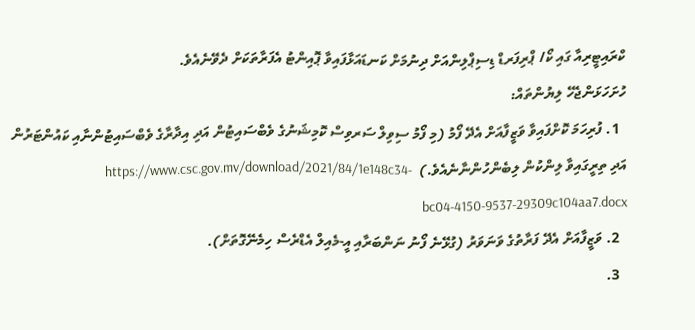ކްރައިޓީރިއާ ގައި ކޯ/ ޕްރިފަރޑް ޑިސިޕްލިންއަށް ދިނުމަށް ކަނޑައަޅާފައިވާ ޕޮއިންޓު އެފަރާތަކަށް ދެވޭނެއެވެ.
ހުށަހަޅަންޖެހޭ ލިޔުންތައް:
  1. ފުރިހަމަ ކޮށްފައިވާ ވަޒީފާއަށް އެދޭ ފޯމު (މި ފޯމު ސިވިލް ސަރވިސް ކޮމިޝަނުގެ ވެބްސައިޓުން އަދި އިދާރާގެ ވެބްސައިޓުންނާއި ކައުންޓަރުން އަދި ތިރީގައިވާ ލިންކުން ލިބެންހުންނާނެއެވެ.)  https://www.csc.gov.mv/download/2021/84/1e148c34-bc04-4150-9537-29309c104aa7.docx
  2. ވަޒީފާއަށް އެދޭ ފަރާތުގެ ވަނަވަރު (ގުޅޭނެ ފޯނު ނަންބަރާއި އީ-މެއިލް އެޑްރެސް ހިމެނޭގޮތަށް).
  3.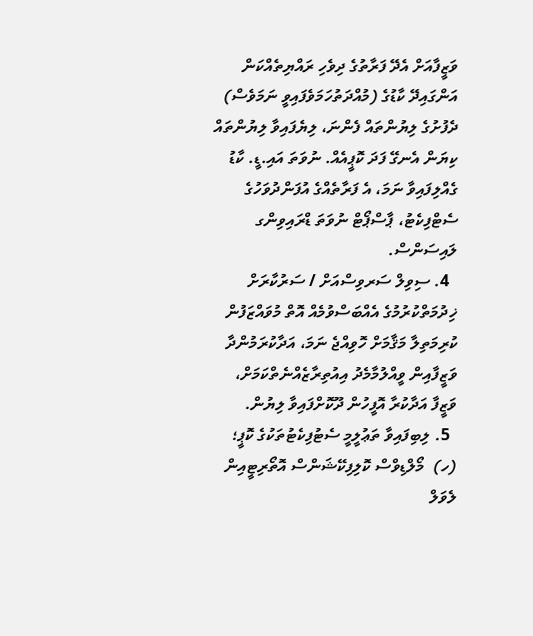ވަޒީފާއަށް އެދޭ ފަރާތުގެ ދިވެހި ރައްޔިތެއްކަން އަންގައިދޭ ކާޑުގެ (މުއްދަތުހަމަވެފައިވީ ނަމަވެސް) ދެފުށުގެ ލިޔުންތައް ފެންނަ، ލިޔެފައިވާ ލިޔުންތައް ކިޔަން އެނގޭ ފަދަ ކޮޕީއެއް. ނުވަތަ އައި.ޑީ. ކާޑު ގެއްލިފައިވާ ނަމަ، އެ ފަރާތެއްގެ އުފަންދުވަހުގެ ސެޓްފިކެޓު، ޕާސްޕޯޓް ނުވަތަ ޑްރައިވިންގ ލައިސަންސް.
  4. ސިވިލް ސަރވިސްއަށް / ސަރުކާރަށް ޚިދުމަތްކުރުމުގެ އެއްބަސްވުމެއް އޮތް މުވައްޒަފުން ކުރިމަތިލާ މަޤާމަށް ހޮވިއްޖެ ނަމަ، އަދާކުރަމުންދާ ވަޒީފާއިން ވީއްލުމާމެދު އިއުތިރާޒެއްނެތްކަމަށް، ވަޒީފާ އަދާކުރާ އޮފީހުން ދޫކޮށްފައިވާ ލިޔުން.
  5. ލިބިފައިވާ ތަޢުލީމީ ސެޓުފިކެޓުތަކުގެ ކޮޕީ؛
(ހ)  މޯލްޑިވްސް ކޮލިފިކޭޝަންސް އޮތޯރިޓީއިން ލެވަލް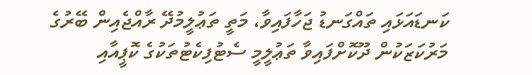ކަނޑައަޅައި ތައްގަނޑު ޖަހާފައިވާ، މަތީ ތަޢުލީމުދޭ ރާއްޖެއިން ބޭރުގެ މަރުކަޒަކުން ދޫކޮށްފައިވާ ތަޢުލީމީ ސެޓުފިކެޓުތަކުގެ ކޮޕީއާއި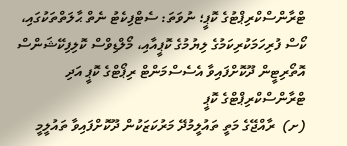ޓްރާންސްކްރިޕްޓުގެ ކޮޕީ؛ ނުވަތަ: ސެޓްފިކެޓު ނެތް ޙާލަތްތަކުގައި، ކޯސް ފުރިހަމަކުރިކަމުގެ ލިޔުމުގެ ކޮޕީއާއި، މޯލްޑިވްސް ކޮލިފިކޭޝަންސް އޮތޯރިޓީން ދޫކޮށްފައިވާ އެސެސްމަންޓް ރިޕޯޓްގެ ކޮޕީ އަދި ޓްރާންސްކްރިޕްޓްގެ ކޮޕީ
(ށ)  ރާއްޖޭގެ މަތީ ތައުލީމުދޭ މަރުކަޒަކުން ދޫކޮށްފައިވާ ތައުލީމީ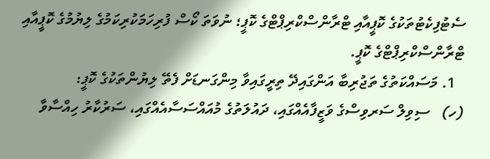ސެޓުފިކެޓުތަކުގެ ކޮޕީއާއި ޓްރާންސްކްރިޕްޓްގެ ކޮޕީ؛ ނުވަތަ ކޯސް ފުރިހަމަކުރިކަމުގެ ލިޔުމުގެ ކޮޕީއާއި ޓްރާންސްކްރިޕްޓްގެ ކޮޕީ.
  1. މަސައްކަތުގެ ތަޖުރިބާ އަންގައިދޭ ތިރީގައިވާ މިންގަނޑަށް ފެތޭ ލިޔުންތަކުގެ ކޮޕީ:
(ހ)   ސިވިލް ސަރވިސްގެ ވަޒީފާއެއްގައި، ދައުލަތުގެ މުއައްސަސާއެއްގައި، ސަރުކާރު ހިއްސާވާ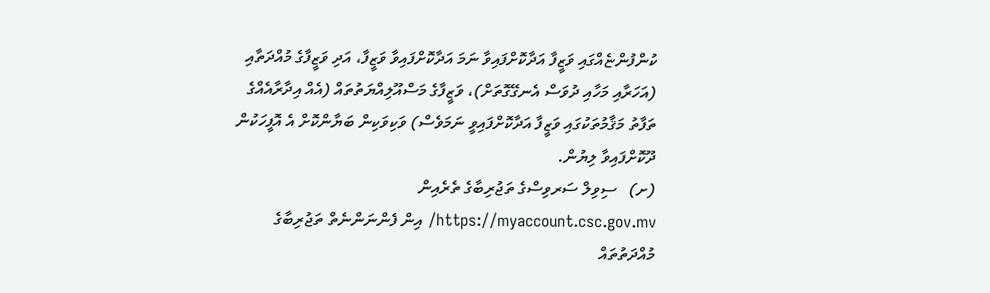ކުންފުންޏެއްގައި ވަޒީފާ އަދާކޮށްފައިވާ ނަމަ އަދާކޮށްފައިވާ ވަޒީފާ، އަދި ވަޒީފާގެ މުއްދަތާއި (އަހަރާއި މަހާއި ދުވަސް އެނގޭގޮތަށް)، ވަޒީފާގެ މަސްއޫލިއްޔަތުތައް (އެއް އިދާރާއެއްގެ ތަފާތު މަޤާމުތަކުގައި ވަޒީފާ އަދާކޮށްފައިވީ ނަމަވެސް) ވަކިވަކިން ބަޔާންކޮށް އެ އޮފީހަކުން ދޫކޮށްފައިވާ ލިޔުން.
(ށ)   ސިވިލް ސަރވިސްގެ ތަޖުރިބާގެ ތެރެއިން https://myaccount.csc.gov.mv/ އިން ފެންނަންނެތް ތަޖުރިބާގެ މުއްދަތުތައް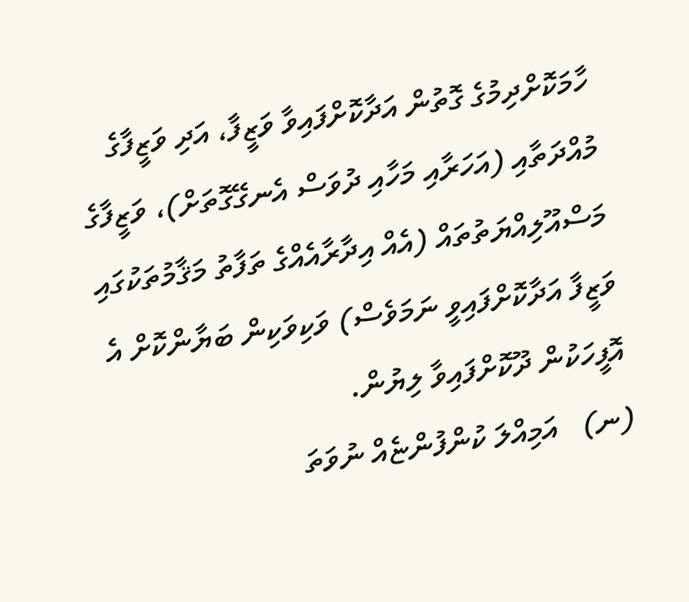ހާމަކޮށްދިމުގެ ގޮތުން އަދާކޮށްފައިވާ ވަޒީފާ، އަދި ވަޒީފާގެ މުއްދަތާއި (އަހަރާއި މަހާއި ދުވަސް އެނގޭގޮތަށް)، ވަޒީފާގެ މަސްއޫލިއްޔަތުތައް (އެއް އިދާރާއެއްގެ ތަފާތު މަޤާމުތަކުގައި ވަޒީފާ އަދާކޮށްފައިވީ ނަމަވެސް) ވަކިވަކިން ބަޔާންކޮށް އެ އޮފީހަކުން ދޫކޮށްފައިވާ ލިޔުން.
(ނ)   އަމިއްލަ ކުންފުންޏެއް ނުވަތަ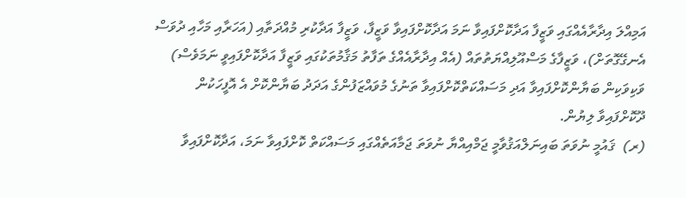އަމިއްލަ އިދާރާއެއްގައި ވަޒީފާ އަދާކޮށްފައިވާ ނަމަ އަދާކޮށްފައިވާ ވަޒީފާ، ވަޒީފާ އަދާކުރި މުއްދަތާއި (އަހަރާއި މަހާއި ދުވަސް އެނގޭގޮތަށް)، ވަޒީފާގެ މަސްއޫލިއްޔަތުތައް (އެއް އިދާރާއެއްގެ ތަފާތު މަޤާމުތަކުގައި ވަޒީފާ އަދާކޮށްފައިވީ ނަމަވެސް) ވަކިވަކިން ބަޔާންކޮށްފައިވާ އަދި މަސައްކަތްކޮށްފައިވާ ތަނުގެ މުވައްޒަފުންގެ އަދަދު ބަޔާންކޮށް އެ އޮފީހަކުން ދޫކޮށްފައިވާ ލިޔުން.
(ރ)  ޤައުމީ ނުވަތަ ބައިނަލްއަޤުވާމީ ޖަމްއިއްޔާ ނުވަތަ ޖަމާއަތެއްގައި މަސައްކަތް ކޮށްފައިވާ ނަމަ، އަދާކޮށްފައިވާ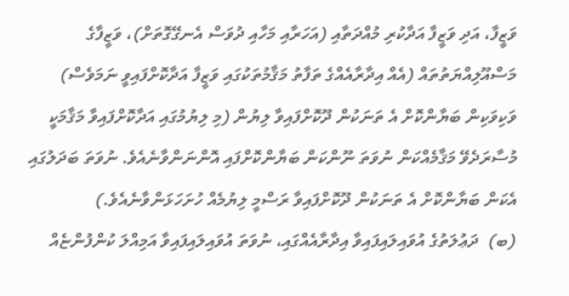ވަޒީފާ، އަދި ވަޒީފާ އަދާކުރި މުއްދަތާއި (އަހަރާއި މަހާއި ދުވަސް އެނގޭގޮތަށް)، ވަޒީފާގެ މަސްއޫލިއްޔަތުތައް (އެއް އިދާރާއެއްގެ ތަފާތު މަޤާމުތަކުގައި ވަޒީފާ އަދާކޮށްފައިވީ ނަމަވެސް) ވަކިވަކިން ބަޔާންކޮށް އެ ތަނަކުން ދޫކޮށްފައިވާ ލިޔުން (މި ލިޔުމުގައި އަދާކޮށްފައިވާ މަޤާމަކީ މުސާރަދެވޭ މަޤާމެއްކަން ނުވަތަ ނޫންކަން ބަޔާންކޮށްފައި އޮންނަންވާނެއެވެ. ނުވަތަ ބަދަލުގައި އެކަން ބަޔާންކޮށް އެ ތަނަކުން ދޫކޮށްފައިވާ ރަސްމީ ލިޔުމެއް ހުށަހަޅަންވާނެއެވެ.)
(ބ)  ދަޢުލަތުގެ އުވައިލައިފައިވާ އިދާރާއެއްގައި، ނުވަތަ އުވައިލައިފައިވާ އަމިއްލަ ކުންފުންޏެއް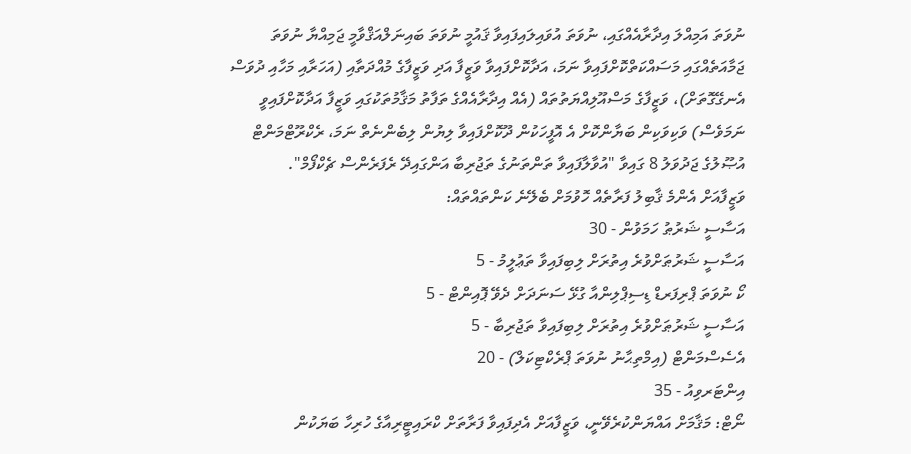ނުވަތަ އަމިއްލަ އިދާރާއެއްގައި، ނުވަތަ އުވައިލައިފައިވާ ޤައުމީ ނުވަތަ ބައިނަލްއަޤްވާމީ ޖަމިއްޔާ ނުވަތަ ޖަމާއަތެއްގައި މަސައްކަތްކޮށްފައިވާ ނަމަ، އަދާކޮށްފައިވާ ވަޒީފާ އަދި ވަޒީފާގެ މުއްދަތާއި (އަހަރާއި މަހާއި ދުވަސް އެނގޭގޮތަށް)، ވަޒީފާގެ މަސްއޫލިއްޔަތުތައް (އެއް އިދާރާއެއްގެ ތަފާތު މަޤާމުތަކުގައި ވަޒީފާ އަދާކޮށްފައިވީ ނަމަވެސް) ވަކިވަކިން ބަޔާންކޮށް އެ އޮފީހަކުން ދޫކޮށްފައިވާ ލިޔުން ލިބެންނެތް ނަމަ، ރެކްރޫޓްމަންޓް އުޞޫލުގެ ޖަދުވަލު 8 ގައިވާ "އުވާލާފައިވާ ތަންތަނުގެ ތަޖުރިބާ އަންގައިދޭ ރެފަރެންސް ޗެކްފޯމް".
ވަޒީފާއަށް އެންމެ ޤާބިލު ފަރާތެއް ހޮވުމަށް ބެލޭނެ ކަންތައްތައް:
އަސާސީ ޝަރުޠު ހަމަވުން - 30
އަސާސީ ޝަރުޠަށްވުރެ އިތުރަށް ލިބިފައިވާ ތަޢުލީމު - 5
ކޯ ނުވަތަ ޕްރިފަރޑް ޑިސިޕްލިންއާ ގުޅޭ ސަނަދަށް ދެވޭ ޕޮއިންޓް - 5
އަސާސީ ޝަރުޠަށްވުރެ އިތުރަށް ލިބިފައިވާ ތަޖުރިބާ - 5
އެސެސްމަންޓް (އިމްތިޙާނު ނުވަތަ ޕްރެކްޓިކަލް) - 20
އިންޓަރވިއު - 35
ނޯޓް: މަޤާމަށް އައްޔަންކުރެވޭނީ، ވަޒީފާއަށް އެދިފައިވާ ފަރާތަށް ކްރައިޓީރިއާގެ ހުރިހާ ބަޔަކުން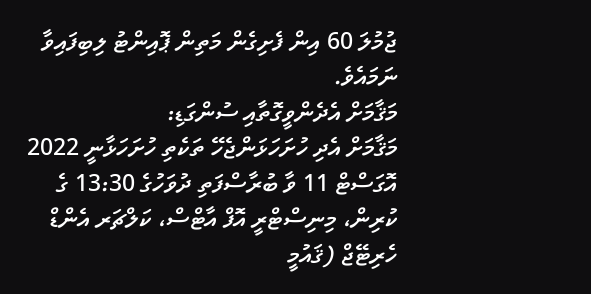ޖުމުލަ 60 އިން ފެށިގެން މަތިން ޕޮއިންޓު ލިބިފައިވާ ނަމައެވެ.
މަޤާމަށް އެދެންވީގޮތާއި ސުންގަޑި:
މަޤާމަށް އެދި ހުށަހަޅަންޖެހޭ ތަކެތި ހުށަހަޅާނީ 2022 އޮގަސްޓް 11 ވާ ބުރާސްފަތި ދުވަހުގެ 13:30 ގެ ކުރިން، މިނިސްޓްރީ އޮފް އާޓްސް، ކަލްޗަރ އެންޑް ހެރިޓޭޖް (ޤައުމީ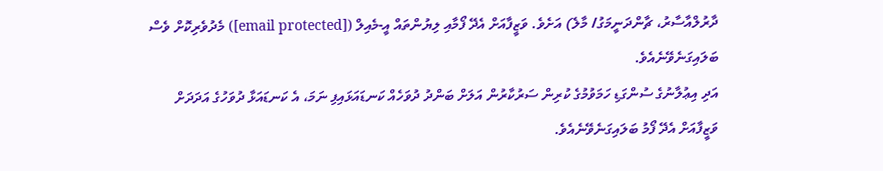ދާރުލްއާސާރު، ޗާންދަނީމަގު/ މާލެ) އަށެވެ. ވަޒީފާއަށް އެދޭ ފޯމާއި ލިޔުންތައް އީ-މެއިލް ([email protected]) މެދުވެރިކޮށް ވެސް ބަލައިގަނެވޭނެއެވެ.
އަދި އިޢުލާނުގެ ސުންގަޑި ހަމަވުމުގެ ކުރިން ސަރުކާރުން އަލަށް ބަންދު ދުވަހެއް ކަނޑައަޅައިފި ނަމަ، އެ ކަނޑައަޅާ ދުވަހުގެ އަދަދަށް ވަޒީފާއަށް އެދޭ ފޯމު ބަލައިގަނެވޭނެއެވެ.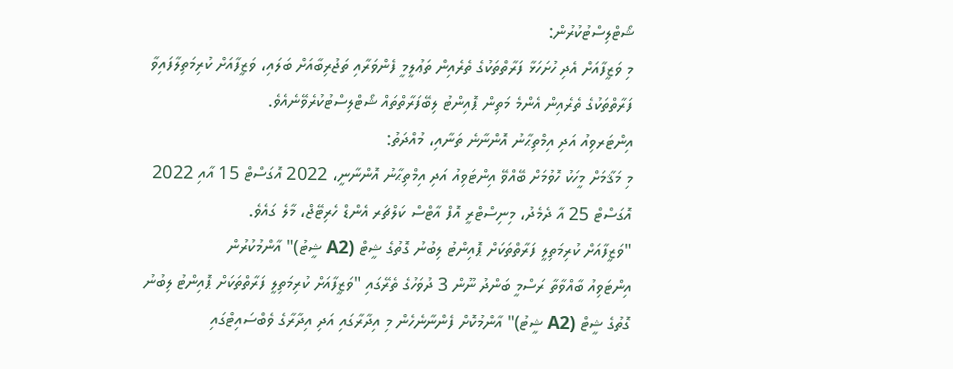ޝޯޓްލިސްޓުކުރުން:
މި ވަޒީފާއަށް އެދި ހުށަހަޅާ ފަރާތްތަކުގެ ތެރެއިން ތަޢުލީމީ ފެންވަރާއި ތަޖުރިބާއަށް ބަލައި، ވަޒީފާއަށް ކުރިމަތިލާފައިވާ ފަރާތްތަކުގެ ތެރެއިން އެންމެ މަތިން ޕޮއިންޓު ލިބޭފަރާތްތައް ޝޯޓްލިސްޓުކުރެވޭނެއެވެ.
އިންޓަރވިއު އަދި އިމްތިޙާނު އޮންނާނެ ތަނާއި، މުއްދަތު:
މި މަޤާމަށް މީހަކު ހޮވުމަށް ބޭއްވޭ އިންޓަވިއު އަދި އިމްތިޙާނު އޮންނާނީ، 2022 އޮގަސްޓް 15 އާއި 2022 އޮގަސްޓް 25 އާ ދެމެދު، މިނިސްޓްރީ އޮފް އާޓްސް ކަލްޗަރ އެންޑް ހެރިޓޭޖް، މާލެ ގައެވެ.
"ވަޒީފާއަށް ކުރިމަތިލީ ފަރާތްތަކަށް ޕޮއިންޓު ލިބުނު ގޮތުގެ ޝީޓް (A2 ޝީޓު)" އާންމުކުރުން
އިންޓަވިއު ބާއްވާތާ ރަސްމީ ބަންދު ނޫން 3 ދުވަހުގެ ތެރޭގައި "ވަޒީފާއަށް ކުރިމަތިލީ ފަރާތްތަކަށް ޕޮއިންޓު ލިބުނު ގޮތުގެ ޝީޓް (A2 ޝީޓު)" އާންމުކޮށް ފެންނާނެހެން މި އިދާރާގައި އަދި އިދާރާގެ ވެބްސައިޓްގައި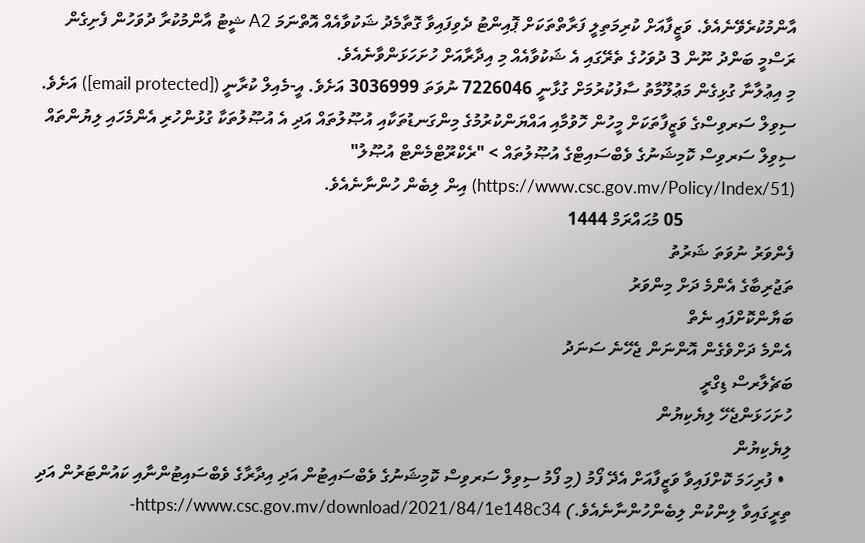އާންމުކުރެވޭނެއެވެ. ވަޒީފާއަށް ކުރިމަތިލީ ފަރާތްތަކަށް ޕޮއިންޓު ދެވިފައިވާ ގޮތާމެދު ޝަކުވާއެއް އޮތްނަމަ A2 ޝީޓު އާންމުކުރާ ދުވަހުން ފެށިގެން ރަސްމީ ބަންދު ނޫން 3 ދުވަހުގެ ތެރޭގައި އެ ޝަކުވާއެއް މި އިދާރާއަށް ހުށަހަޅަންވާނެއެވެ.
މި އިޢުލާނާ ގުޅިގެން މަޢުލޫމާތު ސާފުކުރުމަށް ގުޅާނީ 7226046 ނުވަތަ 3036999 އަށެވެ. އީ-މެއިލް ކުރާނީ ([email protected]) އަށެވެ.
ސިވިލް ސަރވިސްގެ ވަޒީފާތަކަށް މީހުން ހޮވުމާއި އައްޔަންކުރުމުގެ މިންގަނޑުތަކާއި އުޞޫލުތައް އަދި އެ އުޞޫލުތަކާ ގުޅުންހުރި އެންމެހައި ލިޔުންތައް ސިވިލް ސަރވިސް ކޮމިޝަނުގެ ވެބްސައިޓްގެ އުޞޫލުތައް > "ރެކްރޫޓްމެންޓް އުޞޫލު" (https://www.csc.gov.mv/Policy/Index/51) އިން ލިބެން ހުންނާނެއެވެ.
                         05 މުޙައްރަމް 1444
ފެންވަރު ނުވަތަ ޝަރުތު
ތަޖުރިބާގެ އެންމެ ދަށް މިންވަރު
ބަޔާންކޮށްފައި ނެތް
އެންމެ ދަށްވެގެން އޮންނަން ޖެހޭނެ ސަނަދު
ބަޗެލާރސް ޑިގްރީ
ހުށަހަޅަންޖެހޭ ލިޔެކިޔުން
ލިޔެކިޔުން
  • ފުރިހަމަ ކޮށްފައިވާ ވަޒީފާއަށް އެދޭ ފޯމު (މި ފޯމު ސިވިލް ސަރވިސް ކޮމިޝަނުގެ ވެބްސައިޓުން އަދި އިދާރާގެ ވެބްސައިޓުންނާއި ކައުންޓަރުން އަދި ތިރީގައިވާ ލިންކުން ލިބެންހުންނާނެއެވެ.) https://www.csc.gov.mv/download/2021/84/1e148c34-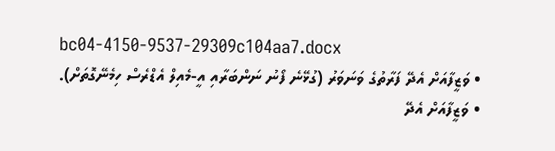bc04-4150-9537-29309c104aa7.docx
  • ވަޒީފާއަށް އެދޭ ފަރާތުގެ ވަނަވަރު (ގުޅޭނެ ފޯނު ނަންބަރާއި އީ-މެއިލް އެޑްރެސް ހިމެނޭގޮތަށް).
  • ވަޒީފާއަށް އެދޭ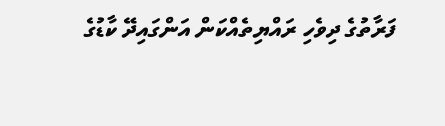ފަރާތުގެ ދިވެހި ރައްޔިތެއްކަން އަންގައިދޭ ކާޑުގެ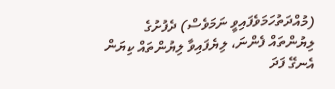(މުއްދަތުހަމަވެފައިވީ ނަމަވެސް) ދެފުށުގެ ލިޔުންތައް ފެންނަ، ލިޔެފައިވާ ލިޔުންތައް ކިޔަން އެނގޭ ފަދަ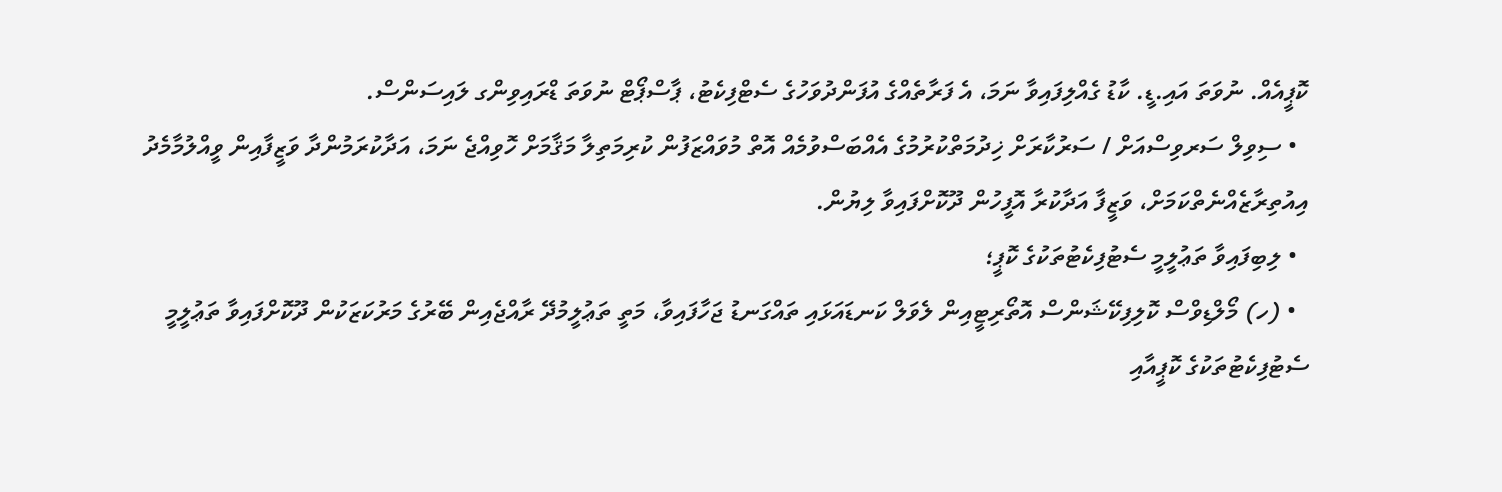ކޮޕީއެއް. ނުވަތަ އައި.ޑީ. ކާޑު ގެއްލިފައިވާ ނަމަ، އެ ފަރާތެއްގެ އުފަންދުވަހުގެ ސެޓްފިކެޓު، ޕާސްޕޯޓް ނުވަތަ ޑްރައިވިންގ ލައިސަންސް.
  • ސިވިލް ސަރވިސްއަށް / ސަރުކާރަށް ޚިދުމަތްކުރުމުގެ އެއްބަސްވުމެއް އޮތް މުވައްޒަފުން ކުރިމަތިލާ މަޤާމަށް ހޮވިއްޖެ ނަމަ، އަދާކުރަމުންދާ ވަޒީފާއިން ވީއްލުމާމެދު އިއުތިރާޒެއްނެތްކަމަށް، ވަޒީފާ އަދާކުރާ އޮފީހުން ދޫކޮށްފައިވާ ލިޔުން.
  • ލިބިފައިވާ ތަޢުލީމީ ސެޓުފިކެޓުތަކުގެ ކޮޕީ؛
  • (ހ) މޯލްޑިވްސް ކޮލިފިކޭޝަންސް އޮތޯރިޓީއިން ލެވަލް ކަނޑައަޅައި ތައްގަނޑު ޖަހާފައިވާ، މަތީ ތަޢުލީމުދޭ ރާއްޖެއިން ބޭރުގެ މަރުކަޒަކުން ދޫކޮށްފައިވާ ތަޢުލީމީ ސެޓުފިކެޓުތަކުގެ ކޮޕީއާއި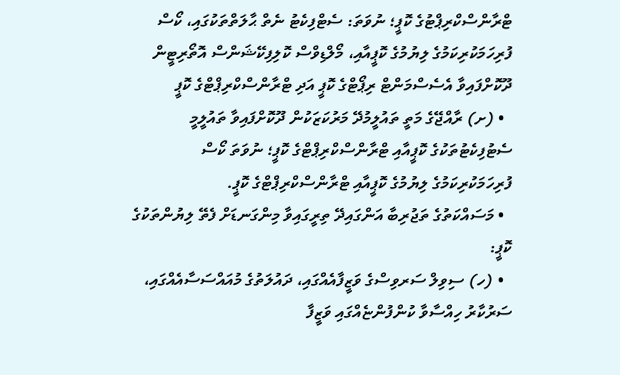ޓްރާންސްކްރިޕްޓުގެ ކޮޕީ؛ ނުވަތަ: ސެޓްފިކެޓު ނެތް ޙާލަތްތަކުގައި، ކޯސް ފުރިހަމަކުރިކަމުގެ ލިޔުމުގެ ކޮޕީއާއި، މޯލްޑިވްސް ކޮލިފިކޭޝަންސް އޮތޯރިޓީން ދޫކޮށްފައިވާ އެސެސްމަންޓް ރިޕޯޓްގެ ކޮޕީ އަދި ޓްރާންސްކްރިޕްޓްގެ ކޮޕީ
  • (ށ) ރާއްޖޭގެ މަތީ ތައުލީމުދޭ މަރުކަޒަކުން ދޫކޮށްފައިވާ ތައުލީމީ ސެޓުފިކެޓުތަކުގެ ކޮޕީއާއި ޓްރާންސްކްރިޕްޓްގެ ކޮޕީ؛ ނުވަތަ ކޯސް ފުރިހަމަކުރިކަމުގެ ލިޔުމުގެ ކޮޕީއާއި ޓްރާންސްކްރިޕްޓްގެ ކޮޕީ.
  • މަސައްކަތުގެ ތަޖުރިބާ އަންގައިދޭ ތިރީގައިވާ މިންގަނޑަށް ފެތޭ ލިޔުންތަކުގެ ކޮޕީ:
  • (ހ) ސިވިލް ސަރވިސްގެ ވަޒީފާއެއްގައި، ދައުލަތުގެ މުއައްސަސާއެއްގައި، ސަރުކާރު ހިއްސާވާ ކުންފުންޏެއްގައި ވަޒީފާ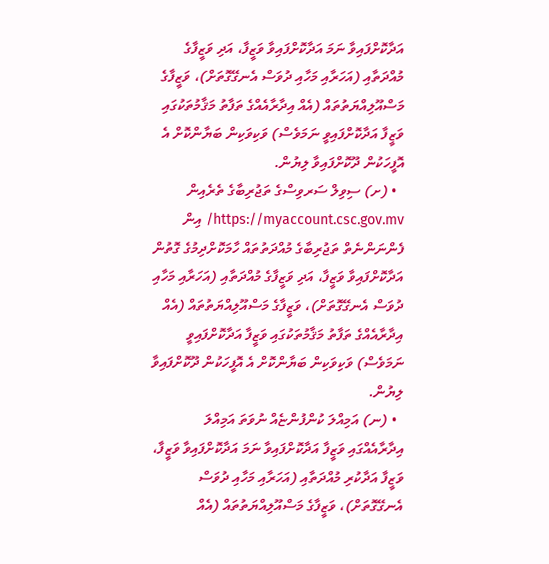އަދާކޮށްފައިވާ ނަމަ އަދާކޮށްފައިވާ ވަޒީފާ، އަދި ވަޒީފާގެ މުއްދަތާއި (އަހަރާއި މަހާއި ދުވަސް އެނގޭގޮތަށް)، ވަޒީފާގެ މަސްއޫލިއްޔަތުތައް (އެއް އިދާރާއެއްގެ ތަފާތު މަޤާމުތަކުގައި ވަޒީފާ އަދާކޮށްފައިވީ ނަމަވެސް) ވަކިވަކިން ބަޔާންކޮށް އެ އޮފީހަކުން ދޫކޮށްފައިވާ ލިޔުން.
  • (ށ) ސިވިލް ސަރވިސްގެ ތަޖުރިބާގެ ތެރެއިން https://myaccount.csc.gov.mv/ އިން ފެންނަންނެތް ތަޖުރިބާގެ މުއްދަތުތައް ހާމަކޮށްދިމުގެ ގޮތުން އަދާކޮށްފައިވާ ވަޒީފާ، އަދި ވަޒީފާގެ މުއްދަތާއި (އަހަރާއި މަހާއި ދުވަސް އެނގޭގޮތަށް)، ވަޒީފާގެ މަސްއޫލިއްޔަތުތައް (އެއް އިދާރާއެއްގެ ތަފާތު މަޤާމުތަކުގައި ވަޒީފާ އަދާކޮށްފައިވީ ނަމަވެސް) ވަކިވަކިން ބަޔާންކޮށް އެ އޮފީހަކުން ދޫކޮށްފައިވާ ލިޔުން.
  • (ނ) އަމިއްލަ ކުންފުންޏެއް ނުވަތަ އަމިއްލަ އިދާރާއެއްގައި ވަޒީފާ އަދާކޮށްފައިވާ ނަމަ އަދާކޮށްފައިވާ ވަޒީފާ، ވަޒީފާ އަދާކުރި މުއްދަތާއި (އަހަރާއި މަހާއި ދުވަސް އެނގޭގޮތަށް)، ވަޒީފާގެ މަސްއޫލިއްޔަތުތައް (އެއް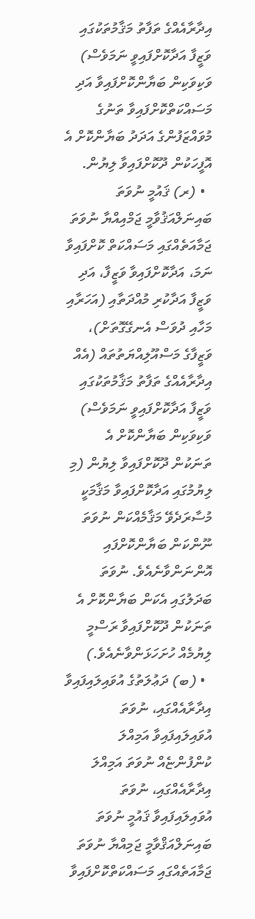އިދާރާއެއްގެ ތަފާތު މަޤާމުތަކުގައި ވަޒީފާ އަދާކޮށްފައިވީ ނަމަވެސް) ވަކިވަކިން ބަޔާންކޮށްފައިވާ އަދި މަސައްކަތްކޮށްފައިވާ ތަނުގެ މުވައްޒަފުންގެ އަދަދު ބަޔާންކޮށް އެ އޮފީހަކުން ދޫކޮށްފައިވާ ލިޔުން.
  • (ރ) ޤައުމީ ނުވަތަ ބައިނަލްއަޤުވާމީ ޖަމްއިއްޔާ ނުވަތަ ޖަމާއަތެއްގައި މަސައްކަތް ކޮށްފައިވާ ނަމަ، އަދާކޮށްފައިވާ ވަޒީފާ، އަދި ވަޒީފާ އަދާކުރި މުއްދަތާއި (އަހަރާއި މަހާއި ދުވަސް އެނގޭގޮތަށް)، ވަޒީފާގެ މަސްއޫލިއްޔަތުތައް (އެއް އިދާރާއެއްގެ ތަފާތު މަޤާމުތަކުގައި ވަޒީފާ އަދާކޮށްފައިވީ ނަމަވެސް) ވަކިވަކިން ބަޔާންކޮށް އެ ތަނަކުން ދޫކޮށްފައިވާ ލިޔުން (މި ލިޔުމުގައި އަދާކޮށްފައިވާ މަޤާމަކީ މުސާރަދެވޭ މަޤާމެއްކަން ނުވަތަ ނޫންކަން ބަޔާންކޮށްފައި އޮންނަންވާނެއެވެ. ނުވަތަ ބަދަލުގައި އެކަން ބަޔާންކޮށް އެ ތަނަކުން ދޫކޮށްފައިވާ ރަސްމީ ލިޔުމެއް ހުށަހަޅަންވާނެއެވެ.)
  • (ބ) ދަޢުލަތުގެ އުވައިލައިފައިވާ އިދާރާއެއްގައި، ނުވަތަ އުވައިލައިފައިވާ އަމިއްލަ ކުންފުންޏެއް ނުވަތަ އަމިއްލަ އިދާރާއެއްގައި، ނުވަތަ އުވައިލައިފައިވާ ޤައުމީ ނުވަތަ ބައިނަލްއަޤްވާމީ ޖަމިއްޔާ ނުވަތަ ޖަމާއަތެއްގައި މަސައްކަތްކޮށްފައިވާ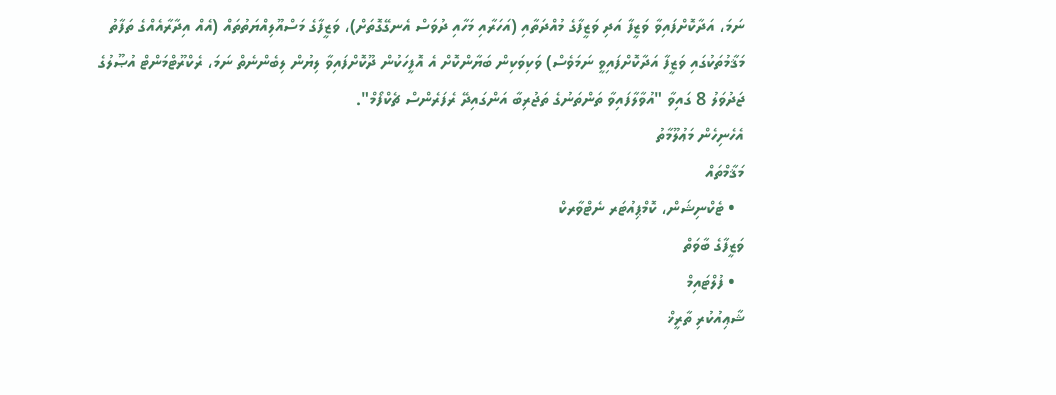ނަމަ، އަދާކޮށްފައިވާ ވަޒީފާ އަދި ވަޒީފާގެ މުއްދަތާއި (އަހަރާއި މަހާއި ދުވަސް އެނގޭގޮތަށް)، ވަޒީފާގެ މަސްއޫލިއްޔަތުތައް (އެއް އިދާރާއެއްގެ ތަފާތު މަޤާމުތަކުގައި ވަޒީފާ އަދާކޮށްފައިވީ ނަމަވެސް) ވަކިވަކިން ބަޔާންކޮށް އެ އޮފީހަކުން ދޫކޮށްފައިވާ ލިޔުން ލިބެންނެތް ނަމަ، ރެކްރޫޓްމަންޓް އުޞޫލުގެ ޖަދުވަލު 8 ގައިވާ "އުވާލާފައިވާ ތަންތަނުގެ ތަޖުރިބާ އަންގައިދޭ ރެފަރެންސް ޗެކްފޯމް".
އެހެނިހެން މަޢުލޫމާތު
މަޤާމްތައް
  • ޓެކްނިޝަން، ކޮމްޕިއުޓަރ ނެޓްވާރކް
ވަޒީފާގެ ބާވަތް
  • ފުލްޓައިމް
ޝާޢިއުކުރި ތާރީޚް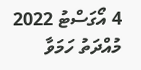4 އޯގަސްޓު 2022
މުއްދަތު ހަމަވާ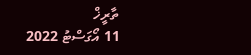ތާރީޚް
11 އޯގަސްޓު 2022